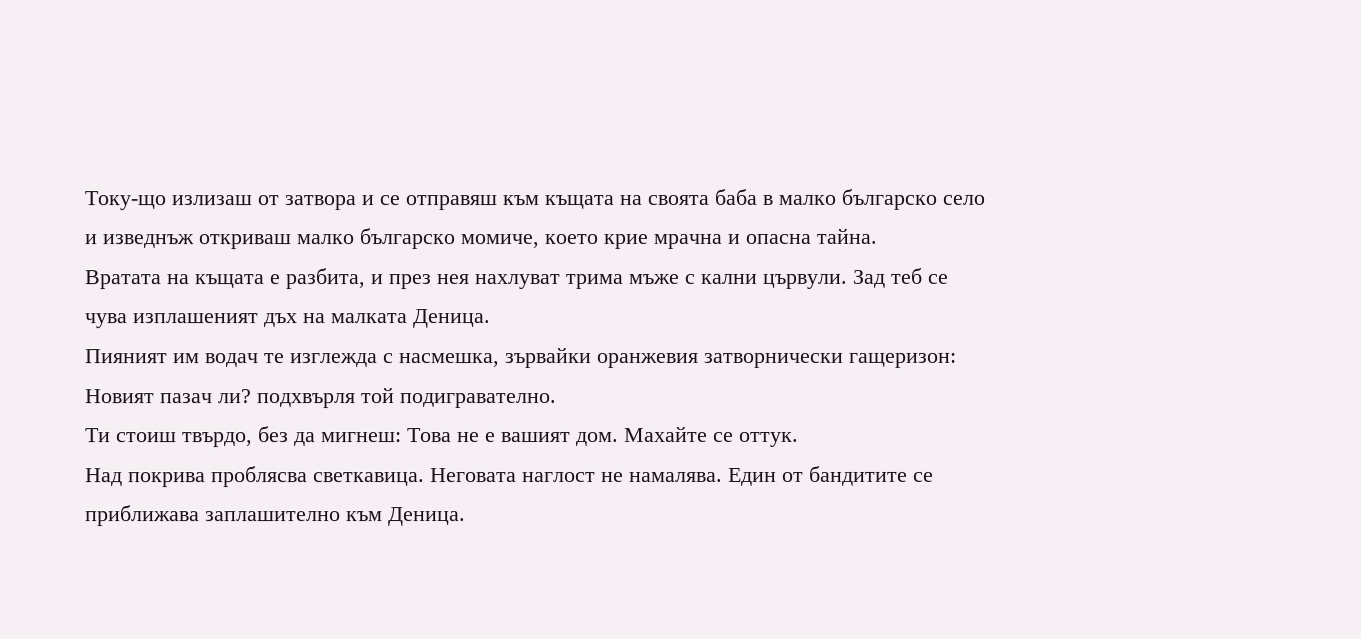Току-що излизаш от затвора и се отправяш към къщата на своята баба в малко българско село и изведнъж откриваш малко българско момиче, което крие мрачна и опасна тайна.
Вратата на къщата е разбита, и през нея нахлуват трима мъже с кални цървули. Зад теб се чува изплашеният дъх на малката Деница.
Пияният им водач те изглежда с насмешка, зървайки оранжевия затворнически гащеризон: Новият пазач ли? подхвърля той подигравателно.
Ти стоиш твърдо, без да мигнеш: Това не е вашият дом. Махайте се оттук.
Над покрива проблясва светкавица. Неговата наглост не намалява. Един от бандитите се приближава заплашително към Деница.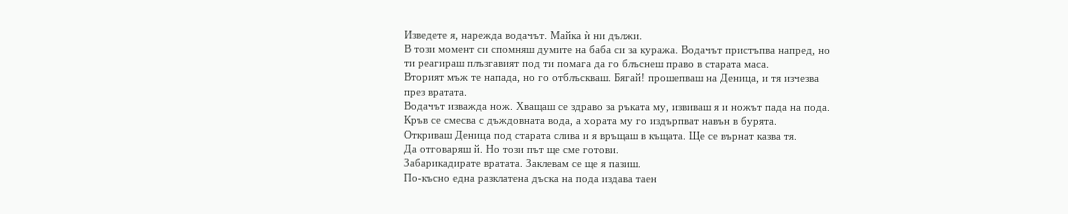Изведете я, нарежда водачът. Майка ѝ ни дължи.
В този момент си спомняш думите на баба си за куража. Водачът пристъпва напред, но ти реагираш плъзгавият под ти помага да го блъснеш право в старата маса.
Вторият мъж те напада, но го отблъскваш. Бягай! прошепваш на Деница, и тя изчезва през вратата.
Водачът изважда нож. Хващаш се здраво за ръката му, извиваш я и ножът пада на пода. Кръв се смесва с дъждовната вода, а хората му го издърпват навън в бурята.
Откриваш Деница под старата слива и я връщаш в къщата. Ще се върнат казва тя.
Да отговаряш й. Но този път ще сме готови.
Забарикадирате вратата. Заклевам се ще я пазиш.
По-късно една разклатена дъска на пода издава таен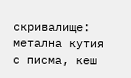скривалище: метална кутия с писма, кеш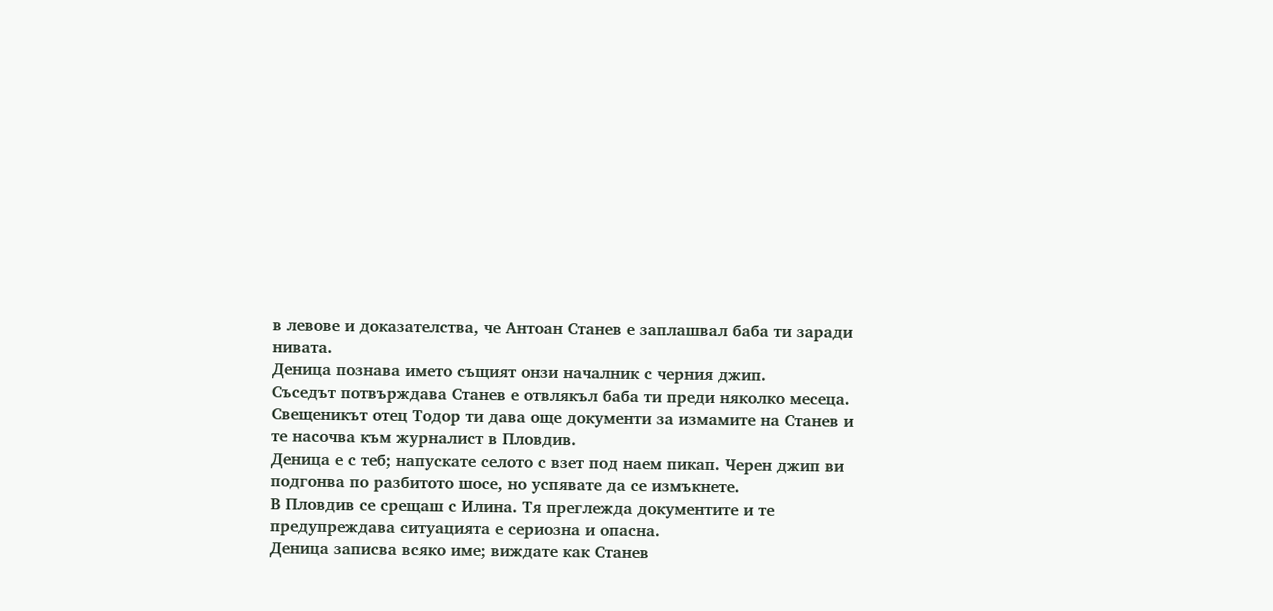в левове и доказателства, че Антоан Станев е заплашвал баба ти заради нивата.
Деница познава името същият онзи началник с черния джип.
Съседът потвърждава Станев е отвлякъл баба ти преди няколко месеца.
Свещеникът отец Тодор ти дава още документи за измамите на Станев и те насочва към журналист в Пловдив.
Деница е с теб; напускате селото с взет под наем пикап. Черен джип ви подгонва по разбитото шосе, но успявате да се измъкнете.
В Пловдив се срещаш с Илина. Тя преглежда документите и те предупреждава ситуацията е сериозна и опасна.
Деница записва всяко име; виждате как Станев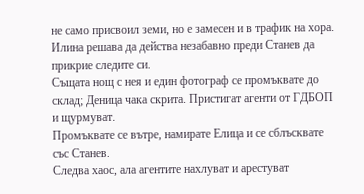не само присвоил земи, но е замесен и в трафик на хора.
Илина решава да действа незабавно преди Станев да прикрие следите си.
Същата нощ с нея и един фотограф се промъквате до склад; Деница чака скрита. Пристигат агенти от ГДБОП и щурмуват.
Промъквате се вътре, намирате Елица и се сблъсквате със Станев.
Следва хаос, ала агентите нахлуват и арестуват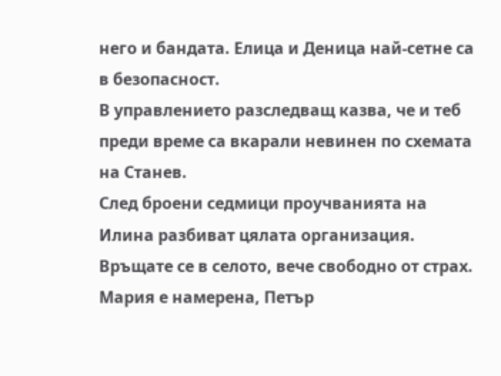него и бандата. Елица и Деница най-сетне са в безопасност.
В управлението разследващ казва, че и теб преди време са вкарали невинен по схемата на Станев.
След броени седмици проучванията на Илина разбиват цялата организация.
Връщате се в селото, вече свободно от страх. Мария е намерена, Петър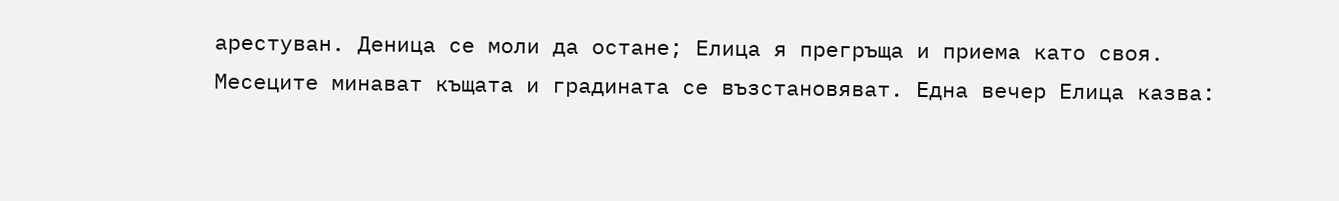арестуван. Деница се моли да остане; Елица я прегръща и приема като своя.
Месеците минават къщата и градината се възстановяват. Една вечер Елица казва: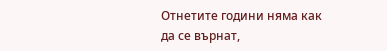Отнетите години няма как да се върнат,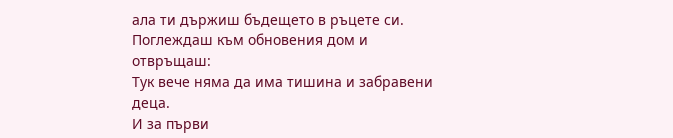ала ти държиш бъдещето в ръцете си.
Поглеждаш към обновения дом и отвръщаш:
Тук вече няма да има тишина и забравени деца.
И за първи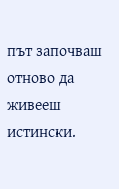път започваш отново да живееш истински.